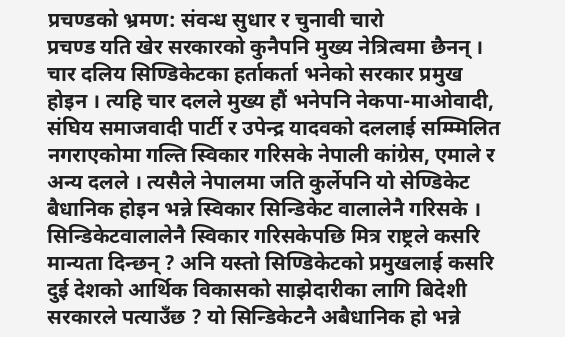प्रचण्डको भ्रमण: संवन्ध सुधार र चुनावी चारो
प्रचण्ड यति खेर सरकारको कुनैपनि मुख्य नेत्रित्वमा छैनन् । चार दलिय सिण्डिकेटका हर्ताकर्ता भनेको सरकार प्रमुख होइन । त्यहि चार दलले मुख्य हौं भनेपनि नेकपा-माओवादी, संघिय समाजवादी पार्टी र उपेन्द्र यादवको दललाई सम्म्मिलित नगराएकोमा गल्ति स्विकार गरिसके नेपाली कांग्रेस, एमाले र अन्य दलले । त्यसैले नेपालमा जति कुर्लेपनि यो सेण्डिकेट बैधानिक होइन भन्ने स्विकार सिन्डिकेट वालालेनै गरिसके । सिन्डिकेटवालालेनै स्विकार गरिसकेपछि मित्र राष्ट्रले कसरि मान्यता दिन्छन् ? अनि यस्तो सिण्डिकेटको प्रमुखलाई कसरि दुई देशको आर्थिक विकासको साझेदारीका लागि बिदेशी सरकारले पत्याउँछ ? यो सिन्डिकेटनै अबैधानिक हो भन्ने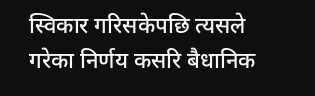स्विकार गरिसकेपछि त्यसले गरेका निर्णय कसरि बैधानिक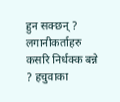हुन सक्छन् ? लगानीकर्ताहरु कसरि निर्धक्क बन्ने ? हचुवाका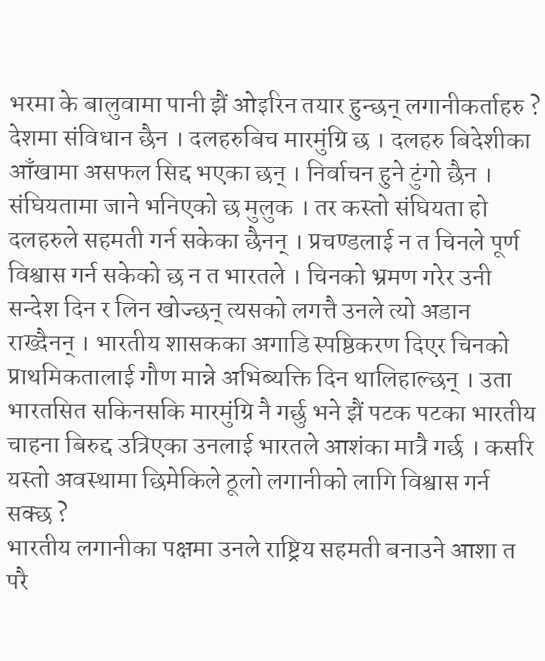भरमा के बालुवामा पानी झैं ओइरिन तयार हुन्छन् लगानीकर्ताहरु ?
देशमा संविधान छैन । दलहरुबिच मारमुंग्रि छ । दलहरु बिदेशीका आँखामा असफल सिद्द भएका छन् । निर्वाचन हुने टुंगो छैन । संघियतामा जाने भनिएको छ मुलुक । तर कस्तो संघियता हो दलहरुले सहमती गर्न सकेका छैनन् । प्रचण्डलाई न त चिनले पूर्ण विश्वास गर्न सकेको छ न त भारतले । चिनको भ्रमण गरेर उनी सन्देश दिन र लिन खोज्छन् त्यसको लगत्तै उनले त्यो अडान राख्दैनन् । भारतीय शासकका अगाडि स्पष्ठिकरण दिएर चिनको प्राथमिकतालाई गौण मान्ने अभिब्यक्ति दिन थालिहाल्छन् । उता भारतसित सकिनसकि मारमुंग्रि नै गर्छु भने झैं पटक पटका भारतीय चाहना बिरुद्द उत्रिएका उनलाई भारतले आशंका मात्रै गर्छ । कसरि यस्तो अवस्थामा छिमेकिले ठूलो लगानीको लागि विश्वास गर्न सक्छ ?
भारतीय लगानीका पक्षमा उनले राष्ट्रिय सहमती बनाउने आशा त परै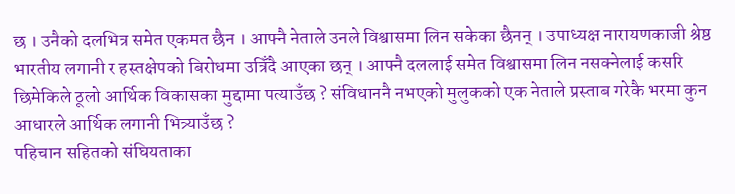छ । उनैको दलभित्र समेत एकमत छैन । आफ्नै नेताले उनले विश्वासमा लिन सकेका छैनन् । उपाध्यक्ष नारायणकाजी श्रेष्ठ भारतीय लगानी र हस्तक्षेपको बिरोधमा उत्रिँदै आएका छन् । आफ्नै दललाई समेत विश्वासमा लिन नसक्नेलाई कसरि छिमेकिले ठूलो आर्थिक विकासका मुद्दामा पत्याउँछ ? संविधाननै नभएको मुलुकको एक नेताले प्रस्ताब गरेकै भरमा कुन आधारले आर्थिक लगानी भित्र्याउँछ ?
पहिचान सहितको संघियताका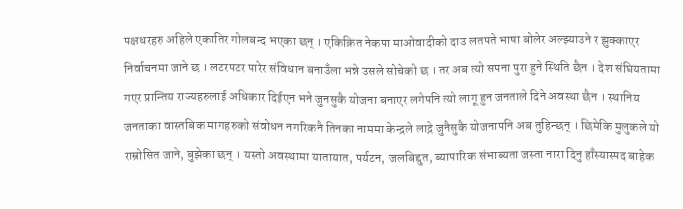पक्षधरहरु अहिले एकातिर गोलबन्द भएका छन् । एकिक्रित नेकपा माओवादीको दाउ लतपते भाषा बोलेर अल्झ्याउने र झुक्काएर निर्वाचनमा जाने छ । लटरपटर पारेर संविधान बनाउँला भन्ने उसले सोचेको छ । तर अब त्यो सपना पुरा हुने स्थिति छैन । देश संघियतामा गएर प्रान्तिय राज्यहरुलाई अधिकार दिईएन भने जुनसुकै योजना बनाएर लगेपनि त्यो लागू हुन जनताले दिने अवस्था छैन । स्थानिय जनताका वास्तबिक मागहरुको संवोधन नगरिकनै तिनका नाममा केन्द्रले लाद्ने जुनैसुकै योजनापनि अब तुहिन्छन् । छिमेकि मुलुकले यो राम्रोसित जाने, बुझेका छन् । यस्तो अवस्थामा यातायात, पर्यटन, जलबिद्दुत, ब्यापारिक संभाब्यता जस्ता नारा दिनु हाँस्यास्पद बाहेक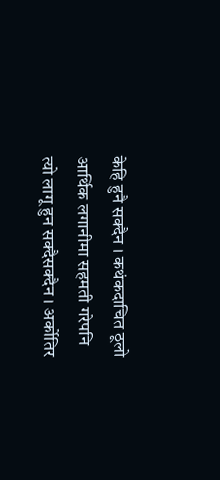केहि हुनै सक्दैन । कथंकदाचित ठूलो आर्थिक लगानीमा सहमती गरेपनि त्यो लागू हुन सक्दैसक्दैन । अर्कोतिर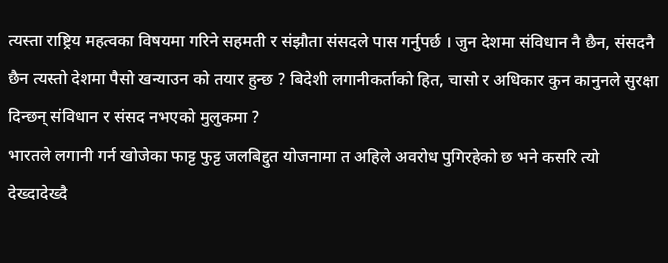त्यस्ता राष्ट्रिय महत्वका विषयमा गरिने सहमती र संझौता संसदले पास गर्नुपर्छ । जुन देशमा संविधान नै छैन, संसदनै छैन त्यस्तो देशमा पैसो खन्याउन को तयार हुन्छ ? बिदेशी लगानीकर्ताको हित, चासो र अधिकार कुन कानुनले सुरक्षा दिन्छन् संविधान र संसद नभएको मुलुकमा ?
भारतले लगानी गर्न खोजेका फाट्ट फुट्ट जलबिद्दुत योजनामा त अहिले अवरोध पुगिरहेको छ भने कसरि त्यो देख्दादेख्दै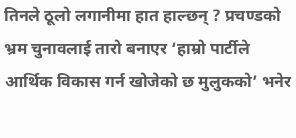तिनले ठूलो लगानीमा हात हाल्छन् ? प्रचण्डको भ्रम चुनावलाई तारो बनाएर ‘हाम्रो पार्टीले आर्थिक विकास गर्न खोजेको छ मुलुकको’ भनेर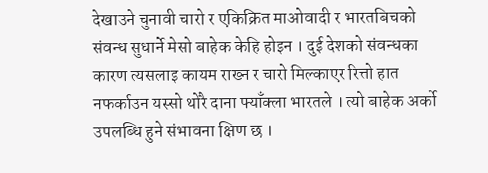देखाउने चुनावी चारो र एकिक्रित माओवादी र भारतबिचको संवन्ध सुधार्ने मेसो बाहेक केहि होइन । दुई देशको संवन्धका कारण त्यसलाइ कायम राख्न र चारो मिल्काएर रित्तो हात नफर्काउन यस्सो थोरै दाना फ्याँक्ला भारतले । त्यो बाहेक अर्को उपलब्धि हुने संभावना क्षिण छ ।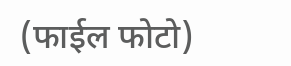(फाईल फोटो)